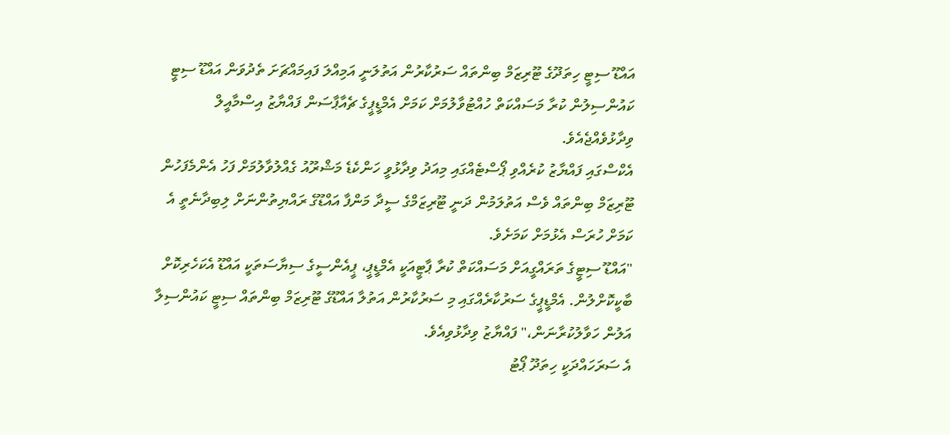އައްޑޫ ސިޓީ ހިތަދޫގެ ޓޫރިޒަމް ބިންތައް ސަރުކާރުން އަތުލަނީ އަމިއްލަ ފައިމައްޗަށަ ތެދުވަން އައްޑޫ ސިޓީ ކައުންސިލުން ކުރާ މަސައްކަތް ހުއްޓުވާލުމަށް ކަމަށް އެމްޑީޕީގެ ޗެއާޕާސަން ފައްޔާޒު އިސްމާއީލް ވިދާޅުވެއްޖެއެވެ.
އެކްސްގައި ފައްޔާޒު ކުރެއްވި ޕޯސްޓެއްގައި މިއަދު ވިދާޅުވީ ހަންކެޑެ މަޝްރޫއު ގެއްލުވާލުމަށް ފަހު އެންމެފަހުން ޓޫރިޒަމް ބިންތައް ވެސް އަތުލަމުން ދަނީ ޓޫރިޒަމްގެ ސީދާ މަންފާ އައްޑޫގެ ރައްޔިތުންނަށް ލިބިދާނެތީ އެ ކަމަށް ހުރަސް އެޅުމަށް ކަމަށެވެ.
"އައްޑޫ ސިޓީގެ ތަރައްގީއަށް މަސައްކަތް ކުރާ ޕާޓީއަކީ އެމްޑީޕީ، ޕީއެންސީގެ ސިޔާސަތަކީ އައްޑޫ އެކަހެރިކޮށް ބާކީކޮށްލުން. އެމްޑީޕީގެ ސަރުކާރެއްގައި މި ސަރުކާރުން އަތުލާ އައްޑޫގެ ޓޫރިޒަމް ބިންތައް ސިޓީ ކައުންސިލާ އަލުން ހަވާލުކުރާނަން،" ފައްޔާޒު ވިދާޅުވިއެވެ.
އެ ސަރަހައްދަކީ ހިތަދޫ ޕޯޓު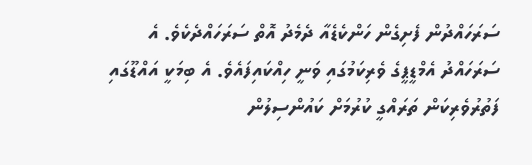ސަރަހައްދުން ފެށިގެން ހަންކެޑެއާ ދެމެދު އޮތް ސަރަހައްދެކެވެ. އެ ސަރަހައްދު އެމްޑީޕީގެ ވެރިކަމުގައި ވަނީ ހިއްކައިފައެވެ. އެ ބިމަކީ އައްޑޫގައި ފަތުރުވެރިކަން ތަރައްގީ ކުރުމަށް ކައުންސިލުން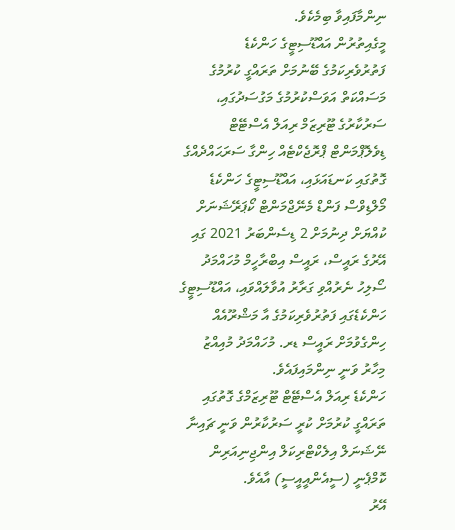ނިންމާފައިވާ ބިމެކެވެ.
މީގެއިތުރުން އައްޑޫސިޓީގެ ހަންކެޑެ ފަތުރުވެރިކަމުގެ ބޭނުމަށް ތަރައްގީ ކުރުމުގެ މަސައްކަތް އަވަސްކުރުމުގެ މަގުސަދުގައި، ސަރުކާރުގެ ޓޫރިޒަމް ރިއަލް އެސްޓޭޓް ޑިވެލޮޕްމަންޓް ޕްރޮޖެކްޓެއް ހިންގާ ސަރަޙައްދެއްގެ ގޮތުގައި ކަނޑައަޅައި، އައްޑޫސިޓީގެ ހަންކެޑެ މޯލްޑިވްސް ފަންޑް މެނޭޖްމަންޓް ކޯޕަރޭޝަނަށް ކުއްޔަށް ދިނުމަށް 2 ޑިސެންބަރު 2021 ގައި އޭރުގެ ރައީސް، ރައީސް އިބްރާހީމް މުހައްމަދު ސޯލިހު ނެރުއްވި ގަރާރު އުވާލައްވައި، އައްޑޫސިޓީގެ ހަންކެޑެގައި ފަތުރުވެރިކަމުގެ އާ މަޝްރޫއެއް ހިންގެވުމަށް ރައީސް ޑރ. މުހައްމަދު މުއިއްޒު މިހާރު ވަނީ ނިންމައިފައެވެ.
ހަންކެޑެ ރިއަލް އެސްޓޭޓް ޓޫރިޒަމްގެ ގޮތުގައި ތަރައްގީ ކުރުމަށް ކުރީ ސަރުކާރުން ވަނީ ޗައިނާ ނޭޝަނަލް އިލެކްޓްރިކަލް އިންޖިނިއަރިން ކޮމްޕެނީ (ސީއެންއީއީސީ) އާއެވެ.
އޭރު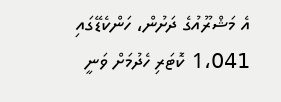އެ މަޝްރޫއުގެ ދަށުން، ހަންކެޑޭގައި 1،041 ކޮޓަރި ހެދުމަށް ވަނީ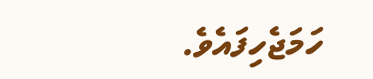ހަމަޖެހިފައެވެ.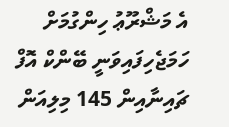އެ މަޝްރޫޢު ހިންގުމަށް ހަމަޖެހިފައިވަނީ ބޭންކް އޮފް ޗައިނާއިން 145 މިލިއަން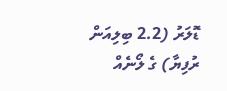ޑޮލަރު (2.2 ބިލިއަން ރުފިޔާ) ގެ ލޯނެއް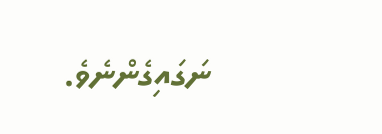ނަގައިގެންނެވެ.